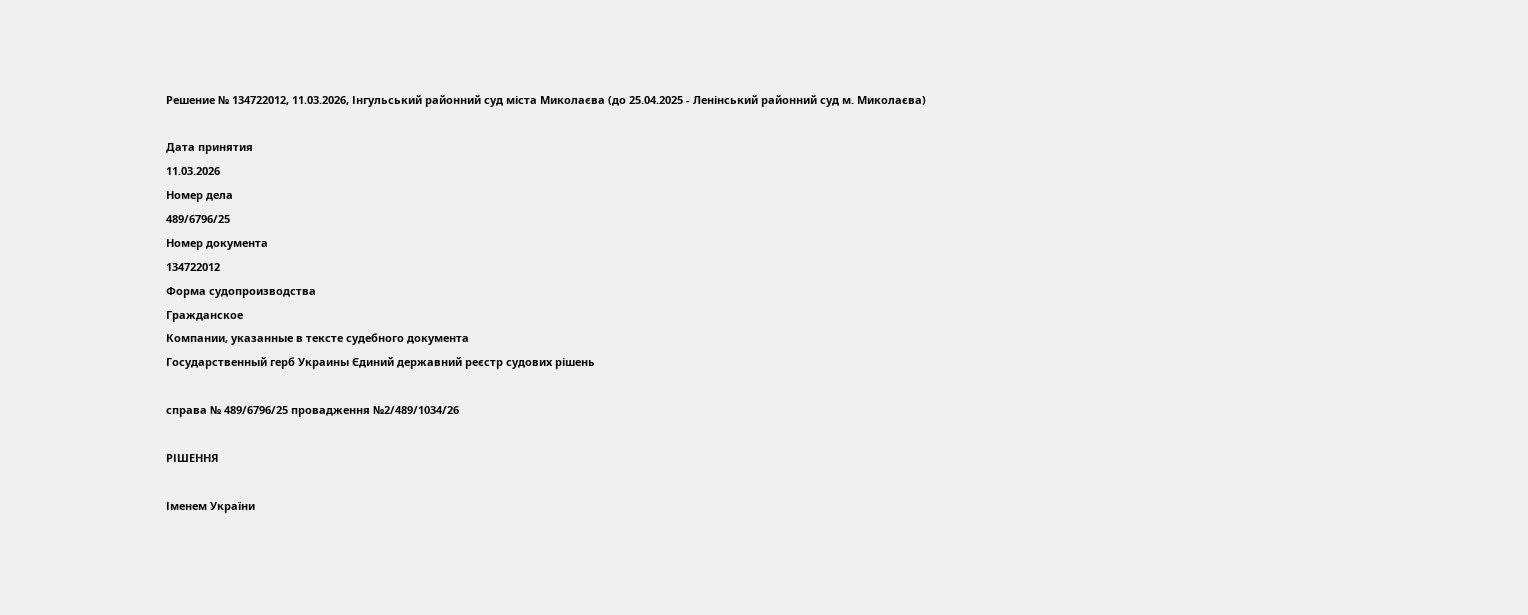Решение № 134722012, 11.03.2026, Інгульський районний суд міста Миколаєва (до 25.04.2025 - Ленінський районний суд м. Миколаєва)

Дата принятия
11.03.2026
Номер дела
489/6796/25
Номер документа
134722012
Форма судопроизводства
Гражданское
Компании, указанные в тексте судебного документа
Государственный герб Украины Єдиний державний реєстр судових рішень

справа № 489/6796/25 провадження №2/489/1034/26

РІШЕННЯ

Іменем України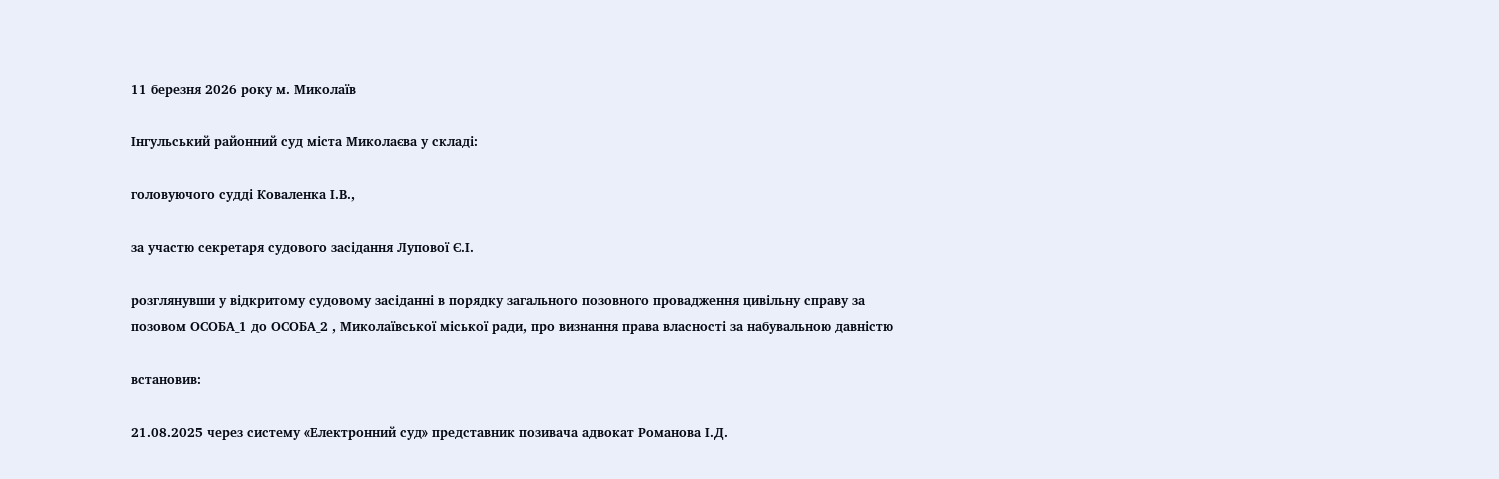11 березня 2026 року м. Миколаїв

Інгульський районний суд міста Миколаєва у складі:

головуючого судді Коваленка І.В.,

за участю секретаря судового засідання Лупової Є.І.

розглянувши у відкритому судовому засіданні в порядку загального позовного провадження цивільну справу за позовом ОСОБА_1 до ОСОБА_2 , Миколаївської міської ради, про визнання права власності за набувальною давністю

встановив:

21.08.2025 через систему «Електронний суд» представник позивача адвокат Романова І.Д.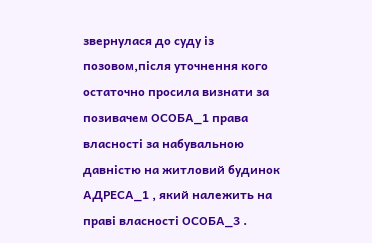звернулася до суду із позовом,після уточнення кого остаточно просила визнати за позивачем ОСОБА_1 права власності за набувальною давністю на житловий будинок АДРЕСА_1 , який належить на праві власності ОСОБА_3 .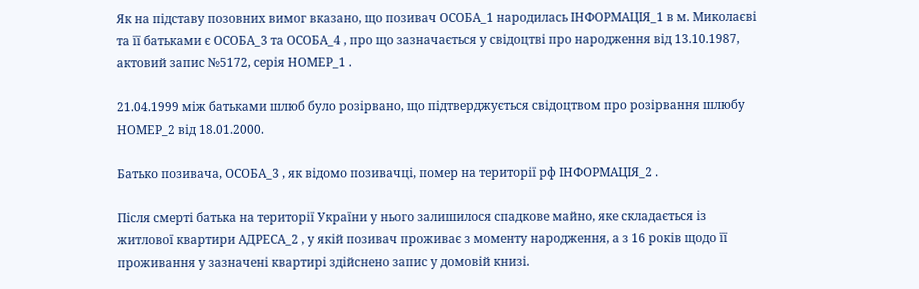Як на підставу позовних вимог вказано, що позивач ОСОБА_1 народилась ІНФОРМАЦІЯ_1 в м. Миколаєві та її батьками є ОСОБА_3 та ОСОБА_4 , про що зазначається у свідоцтві про народження від 13.10.1987, актовий запис №5172, серія НОМЕР_1 .

21.04.1999 між батьками шлюб було розірвано, що підтверджується свідоцтвом про розірвання шлюбу НОМЕР_2 від 18.01.2000.

Батько позивача, ОСОБА_3 , як відомо позивачці, помер на території рф ІНФОРМАЦІЯ_2 .

Після смерті батька на території України у нього залишилося спадкове майно, яке складається із житлової квартири АДРЕСА_2 , у якій позивач проживає з моменту народження, а з 16 років щодо її проживання у зазначені квартирі здійснено запис у домовій книзі.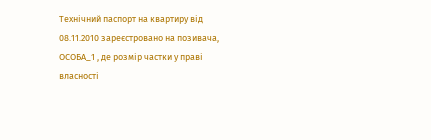Технічний паспорт на квартиру від 08.11.2010 зареєстровано на позивача, ОСОБА_1 , де розмір частки у праві власності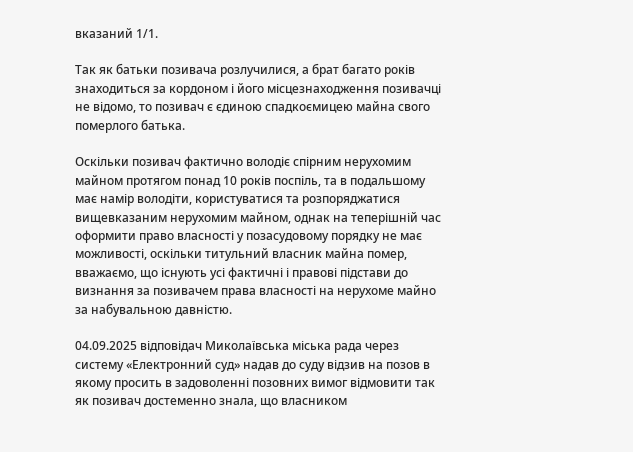вказаний 1/1.

Так як батьки позивача розлучилися, а брат багато років знаходиться за кордоном і його місцезнаходження позивачці не відомо, то позивач є єдиною спадкоємицею майна свого померлого батька.

Оскільки позивач фактично володіє спірним нерухомим майном протягом понад 10 років поспіль, та в подальшому має намір володіти, користуватися та розпоряджатися вищевказаним нерухомим майном, однак на теперішній час оформити право власності у позасудовому порядку не має можливості, оскільки титульний власник майна помер, вважаємо, що існують усі фактичні і правові підстави до визнання за позивачем права власності на нерухоме майно за набувальною давністю.

04.09.2025 відповідач Миколаївська міська рада через систему «Електронний суд» надав до суду відзив на позов в якому просить в задоволенні позовних вимог відмовити так як позивач достеменно знала, що власником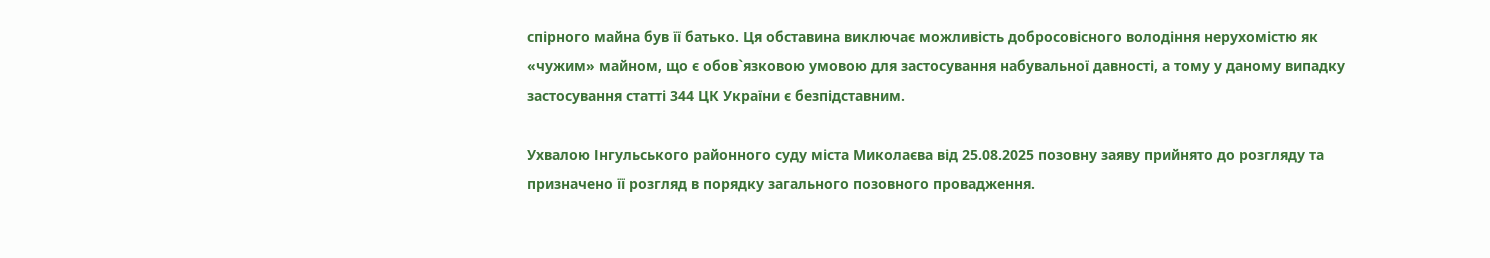спірного майна був її батько. Ця обставина виключає можливість добросовісного володіння нерухомістю як «чужим» майном, що є обов`язковою умовою для застосування набувальної давності, а тому у даному випадку застосування статті 344 ЦК України є безпідставним.

Ухвалою Інгульського районного суду міста Миколаєва від 25.08.2025 позовну заяву прийнято до розгляду та призначено її розгляд в порядку загального позовного провадження.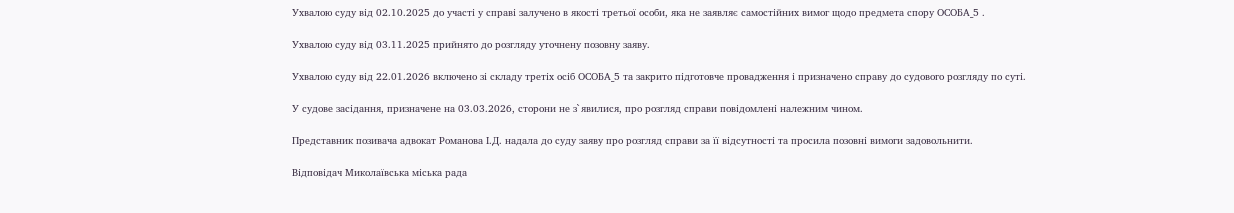Ухвалою суду від 02.10.2025 до участі у справі залучено в якості третьої особи, яка не заявляє самостійних вимог щодо предмета спору ОСОБА_5 .

Ухвалою суду від 03.11.2025 прийнято до розгляду уточнену позовну заяву.

Ухвалою суду від 22.01.2026 включено зі складу третіх осіб ОСОБА_5 та закрито підготовче провадження і призначено справу до судового розгляду по суті.

У судове засідання, призначене на 03.03.2026, сторони не з`явилися, про розгляд справи повідомлені належним чином.

Представник позивача адвокат Романова І.Д. надала до суду заяву про розгляд справи за її відсутності та просила позовні вимоги задовольнити.

Відповідач Миколаївська міська рада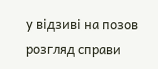у відзиві на позов розгляд справи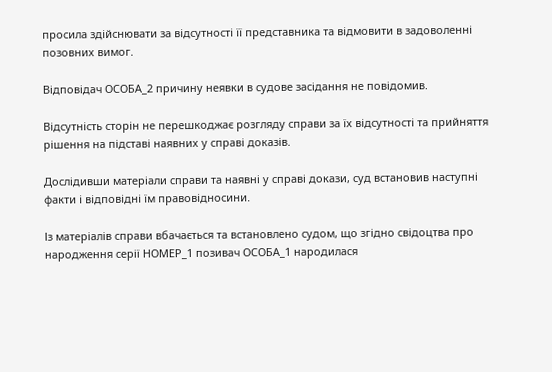просила здійснювати за відсутності її представника та відмовити в задоволенні позовних вимог.

Відповідач ОСОБА_2 причину неявки в судове засідання не повідомив.

Відсутність сторін не перешкоджає розгляду справи за їх відсутності та прийняття рішення на підставі наявних у справі доказів.

Дослідивши матеріали справи та наявні у справі докази, суд встановив наступні факти і відповідні їм правовідносини.

Із матеріалів справи вбачається та встановлено судом, що згідно свідоцтва про народження серії НОМЕР_1 позивач ОСОБА_1 народилася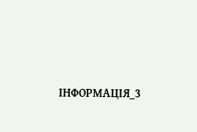ІНФОРМАЦІЯ_3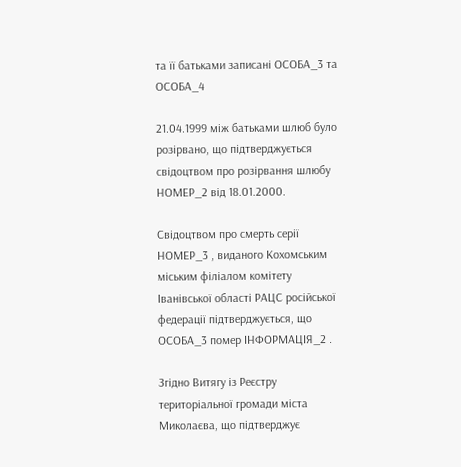та її батьками записані ОСОБА_3 та ОСОБА_4

21.04.1999 між батьками шлюб було розірвано, що підтверджується свідоцтвом про розірвання шлюбу НОМЕР_2 від 18.01.2000.

Свідоцтвом про смерть серії НОМЕР_3 , виданого Кохомським міським філіалом комітету Іванівської області РАЦС російської федерації підтверджується, що ОСОБА_3 помер ІНФОРМАЦІЯ_2 .

Згідно Витягу із Реєстру територіальної громади міста Миколаєва, що підтверджує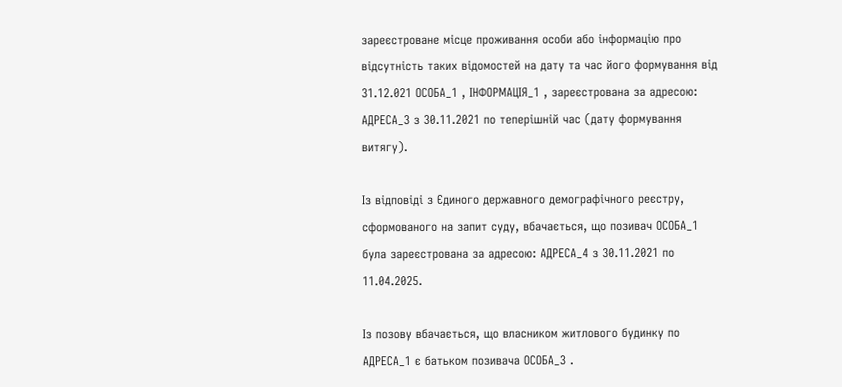зареєстроване місце проживання особи або інформацію про відсутність таких відомостей на дату та час його формування від 31.12.021 ОСОБА_1 , ІНФОРМАЦІЯ_1 , зареєстрована за адресою: АДРЕСА_3 з 30.11.2021 по теперішній час (дату формування витягу).

Із відповіді з Єдиного державного демографічного реєстру, сформованого на запит суду, вбачається, що позивач ОСОБА_1 була зареєстрована за адресою: АДРЕСА_4 з 30.11.2021 по 11.04.2025.

Із позову вбачається, що власником житлового будинку по АДРЕСА_1 є батьком позивача ОСОБА_3 .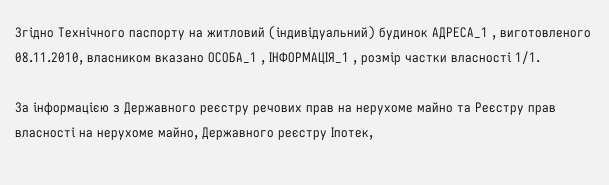Згідно Технічного паспорту на житловий (індивідуальний) будинок АДРЕСА_1 , виготовленого 08.11.2010, власником вказано ОСОБА_1 , ІНФОРМАЦІЯ_1 , розмір частки власності 1/1.

За інформацією з Державного реєстру речових прав на нерухоме майно та Реєстру прав власності на нерухоме майно, Державного реєстру Іпотек,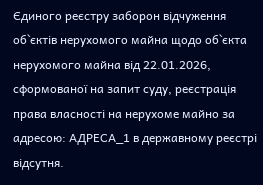Єдиного реєстру заборон відчуження об`єктів нерухомого майна щодо об`єкта нерухомого майна від 22.01.2026, сформованої на запит суду, реєстрація права власності на нерухоме майно за адресою: АДРЕСА_1 в державному реєстрі відсутня.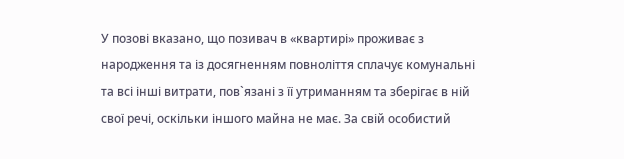У позові вказано, що позивач в «квартирі» проживає з народження та із досягненням повноліття сплачує комунальні та всі інші витрати, пов`язані з її утриманням та зберігає в ній свої речі, оскільки іншого майна не має. За свій особистий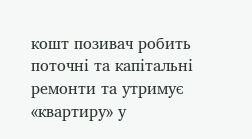кошт позивач робить поточні та капітальні ремонти та утримує «квартиру» у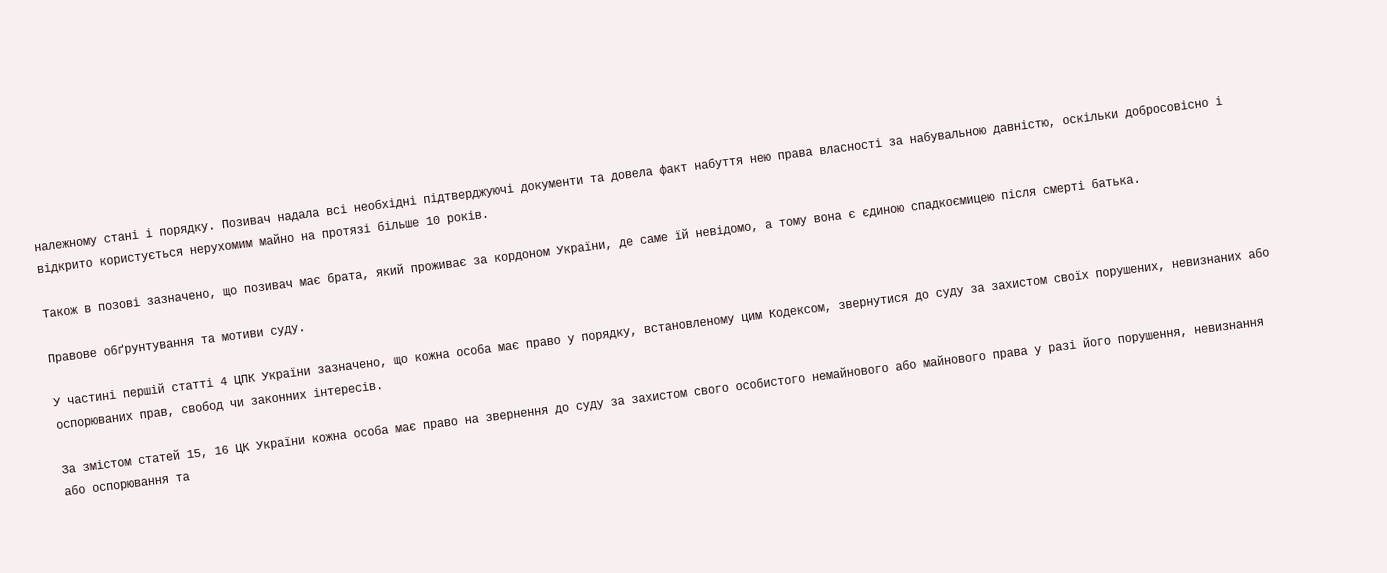належному стані і порядку. Позивач надала всі необхідні підтверджуючі документи та довела факт набуття нею права власності за набувальною давністю, оскільки добросовісно і відкрито користується нерухомим майно на протязі більше 10 років.

Також в позові зазначено, що позивач має брата, який проживає за кордоном України, де саме їй невідомо, а тому вона є єдиною спадкоємицею після смерті батька.

Правове обґрунтування та мотиви суду.

У частині першій статті 4 ЦПК України зазначено, що кожна особа має право у порядку, встановленому цим Кодексом, звернутися до суду за захистом своїх порушених, невизнаних або оспорюваних прав, свобод чи законних інтересів.

За змістом статей 15, 16 ЦК України кожна особа має право на звернення до суду за захистом свого особистого немайнового або майнового права у разі його порушення, невизнання або оспорювання та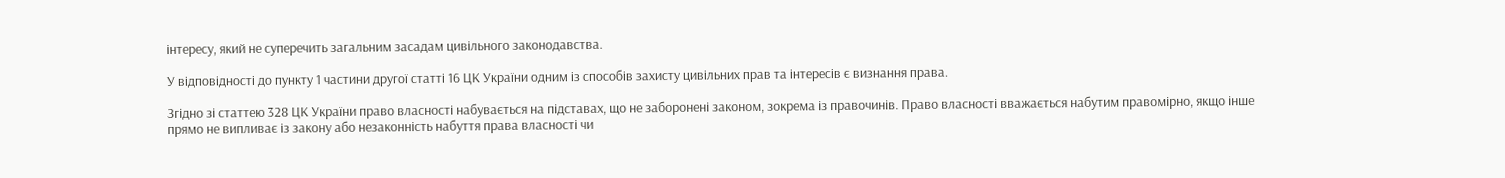інтересу, який не суперечить загальним засадам цивільного законодавства.

У відповідності до пункту 1 частини другої статті 16 ЦК України одним із способів захисту цивільних прав та інтересів є визнання права.

Згідно зі статтею 328 ЦК України право власності набувається на підставах, що не заборонені законом, зокрема із правочинів. Право власності вважається набутим правомірно, якщо інше прямо не випливає із закону або незаконність набуття права власності чи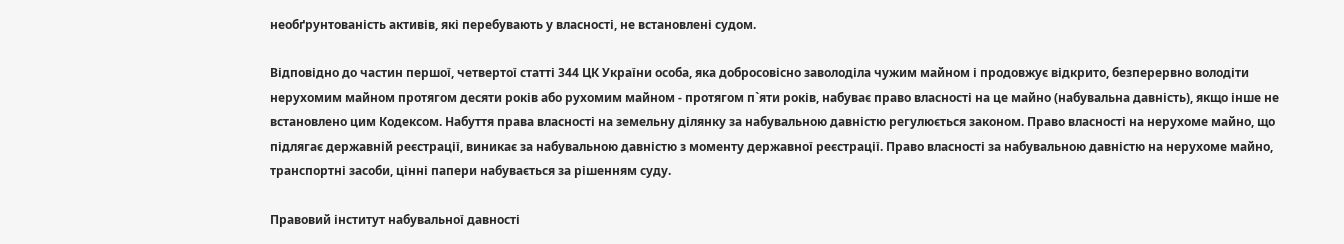необґрунтованість активів, які перебувають у власності, не встановлені судом.

Відповідно до частин першої, четвертої статті 344 ЦК України особа, яка добросовісно заволоділа чужим майном і продовжує відкрито, безперервно володіти нерухомим майном протягом десяти років або рухомим майном - протягом п`яти років, набуває право власності на це майно (набувальна давність), якщо інше не встановлено цим Кодексом. Набуття права власності на земельну ділянку за набувальною давністю регулюється законом. Право власності на нерухоме майно, що підлягає державній реєстрації, виникає за набувальною давністю з моменту державної реєстрації. Право власності за набувальною давністю на нерухоме майно, транспортні засоби, цінні папери набувається за рішенням суду.

Правовий інститут набувальної давності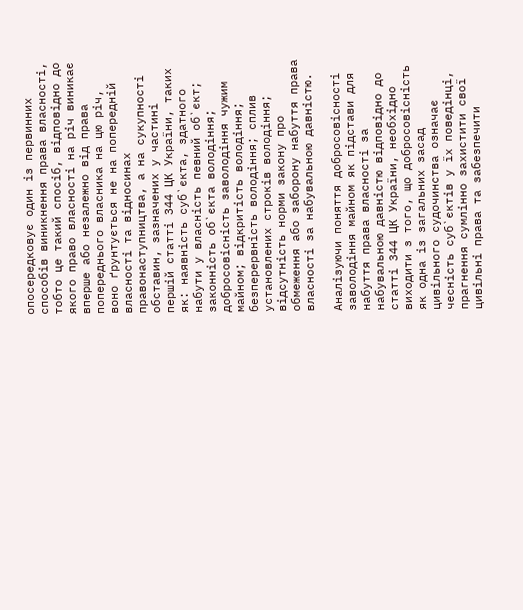опосередковує один із первинних способів виникнення права власності, тобто це такий спосіб, відповідно до якого право власності на річ виникає вперше або незалежно від права попереднього власника на цю річ, воно ґрунтується не на попередній власності та відносинах правонаступництва, а на сукупності обставин, зазначених у частині першій статті 344 ЦК України, таких як: наявність суб`єкта, здатного набути у власність певний об`єкт; законність об`єкта володіння; добросовісність заволодіння чужим майном; відкритість володіння; безперервність володіння; сплив установлених строків володіння; відсутність норми закону про обмеження або заборону набуття права власності за набувальною давністю.

Аналізуючи поняття добросовісності заволодіння майном як підстави для набуття права власності за набувальною давністю відповідно до статті 344 ЦК України, необхідно виходити з того, що добросовісність як одна із загальних засад цивільного судочинства означає чесність суб`єктів у їх поведінці, прагнення сумлінно захистити свої цивільні права та забезпечити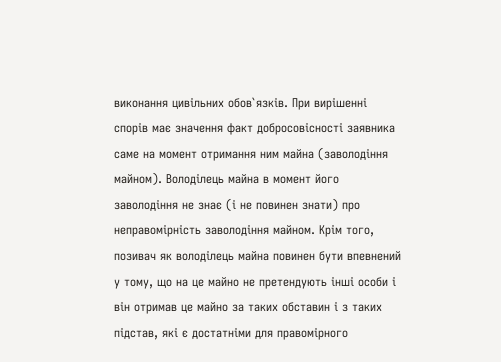виконання цивільних обов`язків. При вирішенні спорів має значення факт добросовісності заявника саме на момент отримання ним майна (заволодіння майном). Володілець майна в момент його заволодіння не знає (і не повинен знати) про неправомірність заволодіння майном. Крім того, позивач як володілець майна повинен бути впевнений у тому, що на це майно не претендують інші особи і він отримав це майно за таких обставин і з таких підстав, які є достатніми для правомірного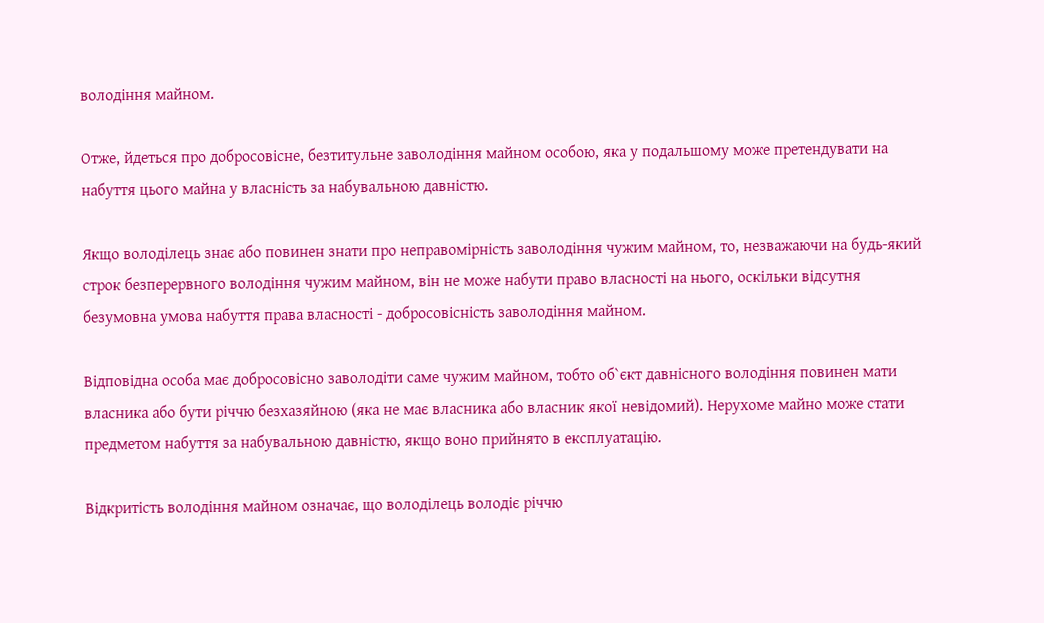володіння майном.

Отже, йдеться про добросовісне, безтитульне заволодіння майном особою, яка у подальшому може претендувати на набуття цього майна у власність за набувальною давністю.

Якщо володілець знає або повинен знати про неправомірність заволодіння чужим майном, то, незважаючи на будь-який строк безперервного володіння чужим майном, він не може набути право власності на нього, оскільки відсутня безумовна умова набуття права власності - добросовісність заволодіння майном.

Відповідна особа має добросовісно заволодіти саме чужим майном, тобто об`єкт давнісного володіння повинен мати власника або бути річчю безхазяйною (яка не має власника або власник якої невідомий). Нерухоме майно може стати предметом набуття за набувальною давністю, якщо воно прийнято в експлуатацію.

Відкритість володіння майном означає, що володілець володіє річчю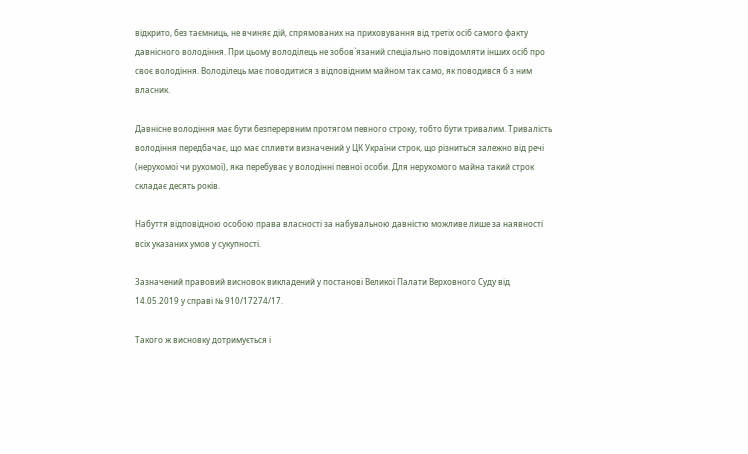відкрито, без таємниць, не вчиняє дій, спрямованих на приховування від третіх осіб самого факту давнісного володіння. При цьому володілець не зобов`язаний спеціально повідомляти інших осіб про своє володіння. Володілець має поводитися з відповідним майном так само, як поводився б з ним власник.

Давнісне володіння має бути безперервним протягом певного строку, тобто бути тривалим. Тривалість володіння передбачає, що має спливти визначений у ЦК України строк, що різниться залежно від речі (нерухомої чи рухомої), яка перебуває у володінні певної особи. Для нерухомого майна такий строк складає десять років.

Набуття відповідною особою права власності за набувальною давністю можливе лише за наявності всіх указаних умов у сукупності.

Зазначений правовий висновок викладений у постанові Великої Палати Верховного Суду від 14.05.2019 у справі № 910/17274/17.

Такого ж висновку дотримується і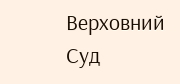Верховний Суд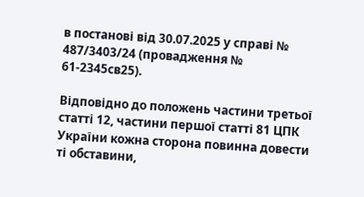в постанові від 30.07.2025 у справі № 487/3403/24 (провадження № 61-2345св25).

Відповідно до положень частини третьої статті 12, частини першої статті 81 ЦПК України кожна сторона повинна довести ті обставини,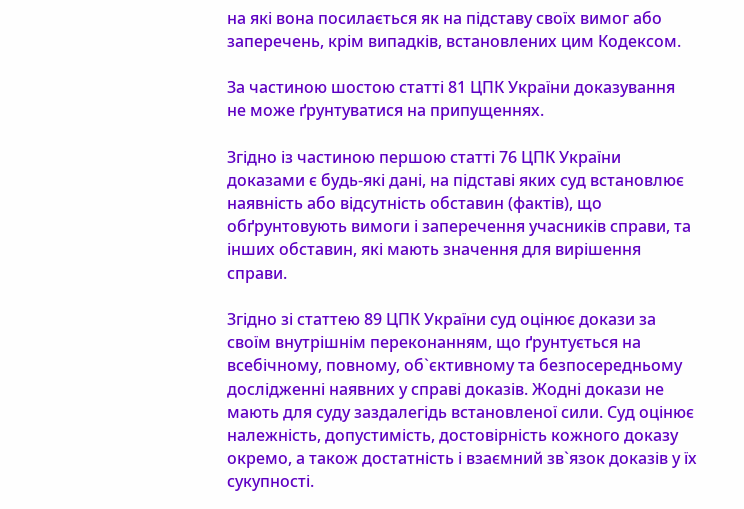на які вона посилається як на підставу своїх вимог або заперечень, крім випадків, встановлених цим Кодексом.

За частиною шостою статті 81 ЦПК України доказування не може ґрунтуватися на припущеннях.

Згідно із частиною першою статті 76 ЦПК України доказами є будь-які дані, на підставі яких суд встановлює наявність або відсутність обставин (фактів), що обґрунтовують вимоги і заперечення учасників справи, та інших обставин, які мають значення для вирішення справи.

Згідно зі статтею 89 ЦПК України суд оцінює докази за своїм внутрішнім переконанням, що ґрунтується на всебічному, повному, об`єктивному та безпосередньому дослідженні наявних у справі доказів. Жодні докази не мають для суду заздалегідь встановленої сили. Суд оцінює належність, допустимість, достовірність кожного доказу окремо, а також достатність і взаємний зв`язок доказів у їх сукупності.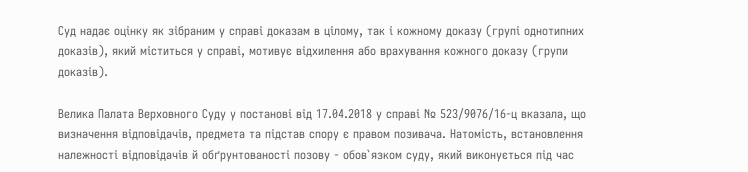Суд надає оцінку як зібраним у справі доказам в цілому, так і кожному доказу (групі однотипних доказів), який міститься у справі, мотивує відхилення або врахування кожного доказу (групи доказів).

Велика Палата Верховного Суду у постанові від 17.04.2018 у справі № 523/9076/16-ц вказала, що визначення відповідачів, предмета та підстав спору є правом позивача. Натомість, встановлення належності відповідачів й обґрунтованості позову - обов`язком суду, який виконується під час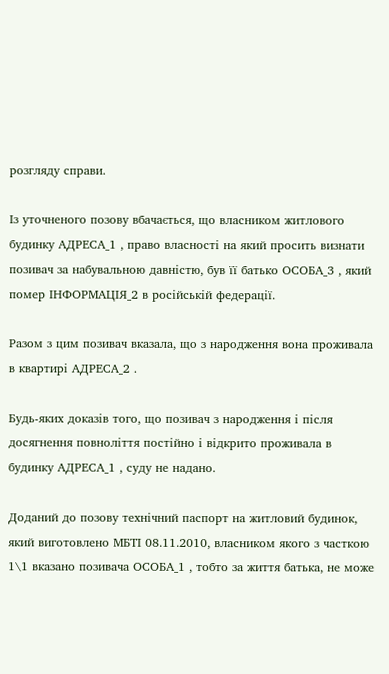розгляду справи.

Із уточненого позову вбачається, що власником житлового будинку АДРЕСА_1 , право власності на який просить визнати позивач за набувальною давністю, був її батько ОСОБА_3 , який помер ІНФОРМАЦІЯ_2 в російській федерації.

Разом з цим позивач вказала, що з народження вона проживала в квартирі АДРЕСА_2 .

Будь-яких доказів того, що позивач з народження і після досягнення повноліття постійно і відкрито проживала в будинку АДРЕСА_1 , суду не надано.

Доданий до позову технічний паспорт на житловий будинок, який виготовлено МБТІ 08.11.2010, власником якого з часткою 1\1 вказано позивача ОСОБА_1 , тобто за життя батька, не може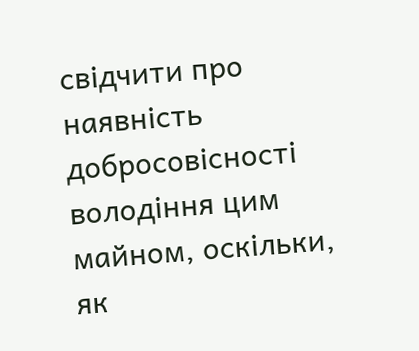свідчити про наявність добросовісності володіння цим майном, оскільки, як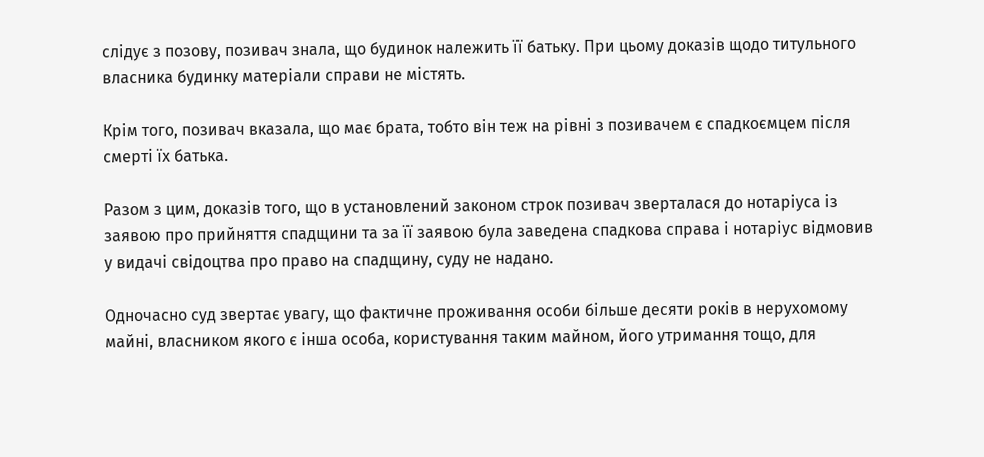слідує з позову, позивач знала, що будинок належить її батьку. При цьому доказів щодо титульного власника будинку матеріали справи не містять.

Крім того, позивач вказала, що має брата, тобто він теж на рівні з позивачем є спадкоємцем після смерті їх батька.

Разом з цим, доказів того, що в установлений законом строк позивач зверталася до нотаріуса із заявою про прийняття спадщини та за її заявою була заведена спадкова справа і нотаріус відмовив у видачі свідоцтва про право на спадщину, суду не надано.

Одночасно суд звертає увагу, що фактичне проживання особи більше десяти років в нерухомому майні, власником якого є інша особа, користування таким майном, його утримання тощо, для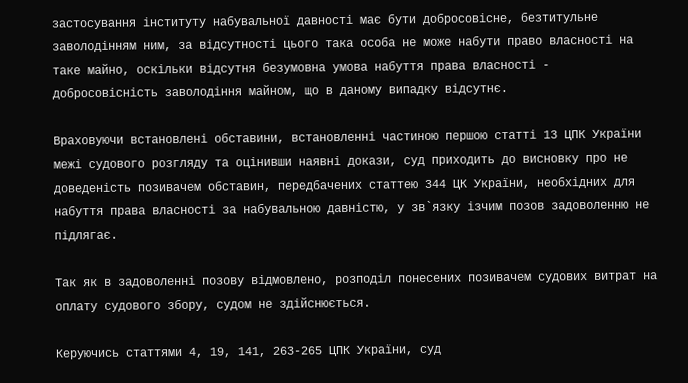застосування інституту набувальної давності має бути добросовісне, безтитульне заволодінням ним, за відсутності цього така особа не може набути право власності на таке майно, оскільки відсутня безумовна умова набуття права власності - добросовісність заволодіння майном, що в даному випадку відсутнє.

Враховуючи встановлені обставини, встановленні частиною першою статті 13 ЦПК України межі судового розгляду та оцінивши наявні докази, суд приходить до висновку про не доведеність позивачем обставин, передбачених статтею 344 ЦК України, необхідних для набуття права власності за набувальною давністю, у зв`язку ізчим позов задоволенню не підлягає.

Так як в задоволенні позову відмовлено, розподіл понесених позивачем судових витрат на оплату судового збору, судом не здійснюється.

Керуючись статтями 4, 19, 141, 263-265 ЦПК України, суд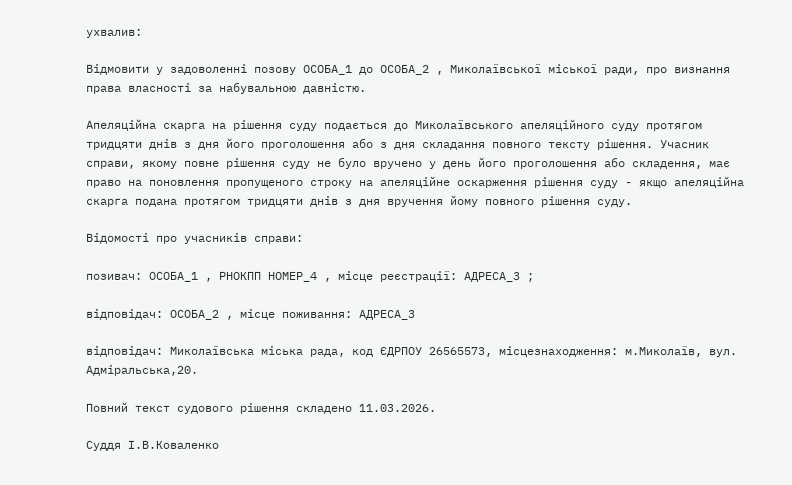ухвалив:

Відмовити у задоволенні позову ОСОБА_1 до ОСОБА_2 , Миколаївської міської ради, про визнання права власності за набувальною давністю.

Апеляційна скарга на рішення суду подається до Миколаївського апеляційного суду протягом тридцяти днів з дня його проголошення або з дня складання повного тексту рішення. Учасник справи, якому повне рішення суду не було вручено у день його проголошення або складення, має право на поновлення пропущеного строку на апеляційне оскарження рішення суду - якщо апеляційна скарга подана протягом тридцяти днів з дня вручення йому повного рішення суду.

Відомості про учасників справи:

позивач: ОСОБА_1 , РНОКПП НОМЕР_4 , місце реєстрації: АДРЕСА_3 ;

відповідач: ОСОБА_2 , місце поживання: АДРЕСА_3

відповідач: Миколаївська міська рада, код ЄДРПОУ 26565573, місцезнаходження: м.Миколаїв, вул. Адміральська,20.

Повний текст судового рішення складено 11.03.2026.

Суддя І.В.Коваленко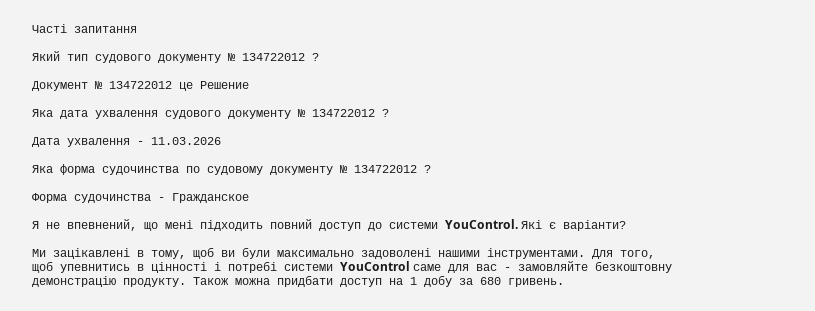Часті запитання

Який тип судового документу № 134722012 ?

Документ № 134722012 це Решение

Яка дата ухвалення судового документу № 134722012 ?

Дата ухвалення - 11.03.2026

Яка форма судочинства по судовому документу № 134722012 ?

Форма судочинства - Гражданское

Я не впевнений, що мені підходить повний доступ до системи YouControl. Які є варіанти?

Ми зацікавлені в тому, щоб ви були максимально задоволені нашими інструментами. Для того, щоб упевнитись в цінності і потребі системи YouControl саме для вас - замовляйте безкоштовну демонстрацію продукту. Також можна придбати доступ на 1 добу за 680 гривень.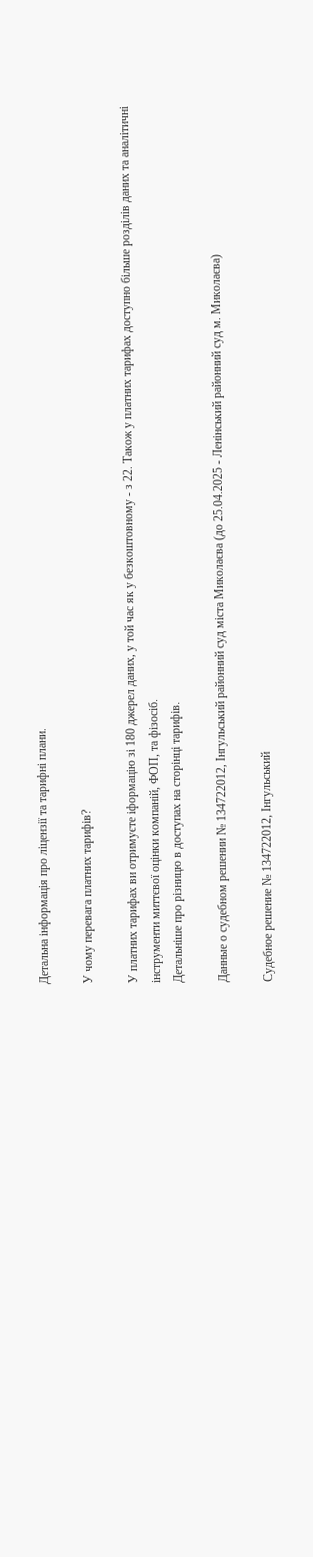Детальна інформація про ліцензії та тарифні плани.

У чому перевага платних тарифів?

У платних тарифах ви отримуєте іформацію зі 180 джерел даних, у той час як у безкоштовному - з 22. Також у платних тарифах доступно більше розділів даних та аналітичні інструменти миттєвої оцінки компаній, ФОП, та фізосіб.
Детальніше про різницю в доступах на сторінці тарифів.

Данные о судебном решении № 134722012, Інгульський районний суд міста Миколаєва (до 25.04.2025 - Ленінський районний суд м. Миколаєва)

Судебное решение № 134722012, Інгульський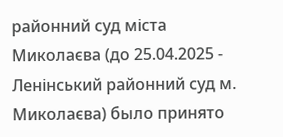районний суд міста Миколаєва (до 25.04.2025 - Ленінський районний суд м. Миколаєва) было принято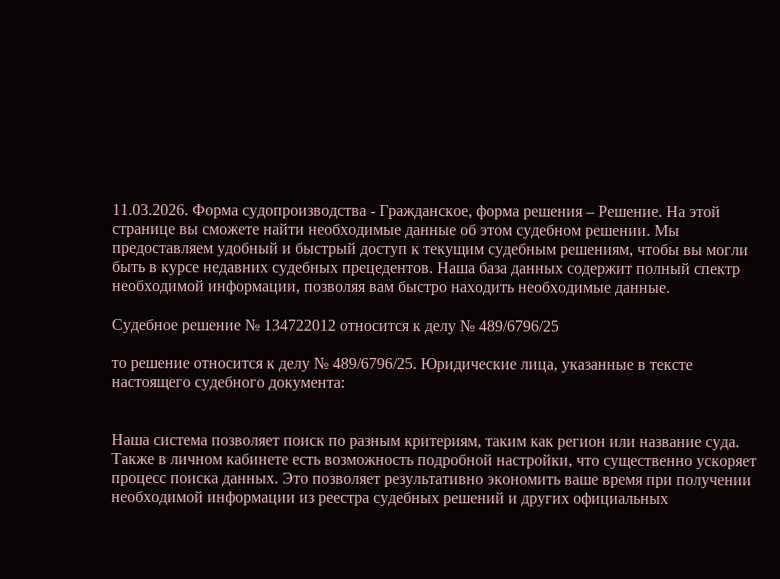11.03.2026. Форма судопроизводства - Гражданское, форма решения – Решение. На этой странице вы сможете найти необходимые данные об этом судебном решении. Мы предоставляем удобный и быстрый доступ к текущим судебным решениям, чтобы вы могли быть в курсе недавних судебных прецедентов. Наша база данных содержит полный спектр необходимой информации, позволяя вам быстро находить необходимые данные.

Судебное решение № 134722012 относится к делу № 489/6796/25

то решение относится к делу № 489/6796/25. Юридические лица, указанные в тексте настоящего судебного документа:


Наша система позволяет поиск по разным критериям, таким как регион или название суда. Также в личном кабинете есть возможность подробной настройки, что существенно ускоряет процесс поиска данных. Это позволяет результативно экономить ваше время при получении необходимой информации из реестра судебных решений и других официальных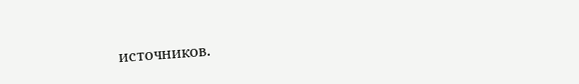источников.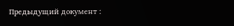Предыдущий документ :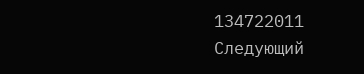134722011
Следующий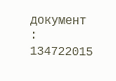документ : 134722015